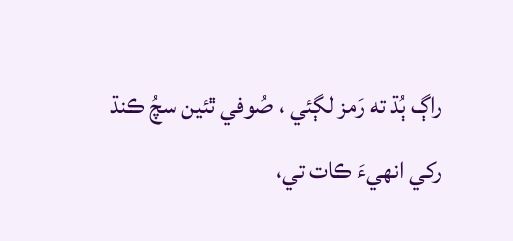راڳ ٻُڌ ته رَمز لڳئي ، صُوفي ٿئين سچُ ڪنڌ رکي انهيءَ ڪات تي،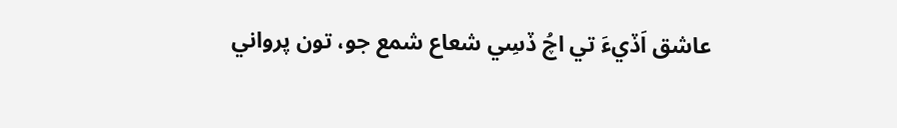عاشق اَڏيءَ تي اچُ ڏسِي شعاع شمع جو، تون پرواني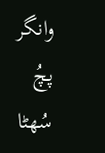وانگر پچُ سُهڻا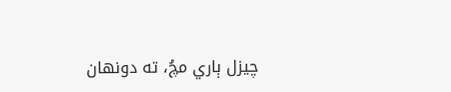چيزل ٻاري مچُ، ته دونهان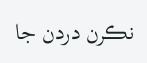نڪرن دردن جا